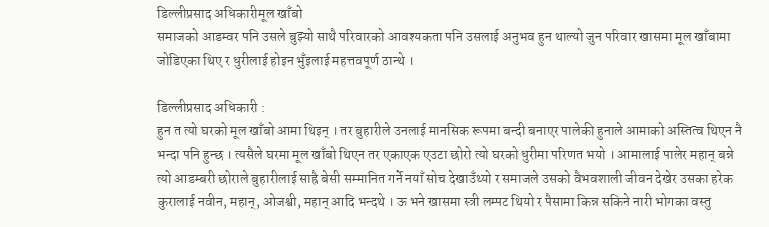डिल्लीप्रसाद अधिकारीमूल खाँबो
समाजको आडम्वर पनि उसले बुझ्यो साथै परिवारको आवश्यकता पनि उसलाई अनुभव हुन थाल्यो जुन परिवार खासमा मूल खाँबामा जोडिएका थिए र धुरीलाई होइन भुँइलाई महत्तवपूर्ण ठान्थे ।

डिल्लीप्रसाद अधिकारी :
हुन त त्यो घरको मूल खाँबो आमा थिइन् । तर बुहारीले उनलाई मानसिक रूपमा बन्दी बनाएर पालेकी हुनाले आमाको अस्तित्व थिएन नै भन्दा पनि हुन्छ । त्यसैले घरमा मूल खाँबो थिएन तर एकाएक एउटा छोरो त्यो घरको धुरीमा परिणत भयो । आमालाई पालेर महान् बन्ने त्यो आडम्बरी छोराले बुहारीलाई साह्रै बेसी सम्मानित गर्ने नयाँ सोच देखाउँथ्यो र समाजले उसको वैभवशाली जीवन देखेर उसका हरेक कुरालाई नवीन, महान्, ओजश्वी, महान् आदि भन्दथे । ऊ भने खासमा स्त्री लम्पट थियो र पैसामा किन्न सकिने नारी भोगका वस्तु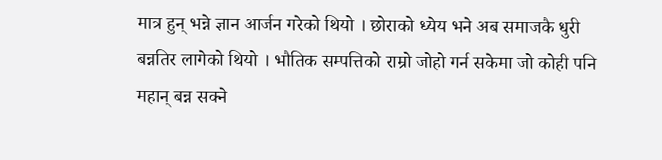मात्र हुन् भन्ने ज्ञान आर्जन गरेको थियो । छोराको ध्येय भने अब समाजकै धुरी बन्नतिर लागेको थियो । भौतिक सम्पत्तिको राम्रो जोहो गर्न सकेमा जो कोही पनि महान् बन्न सक्ने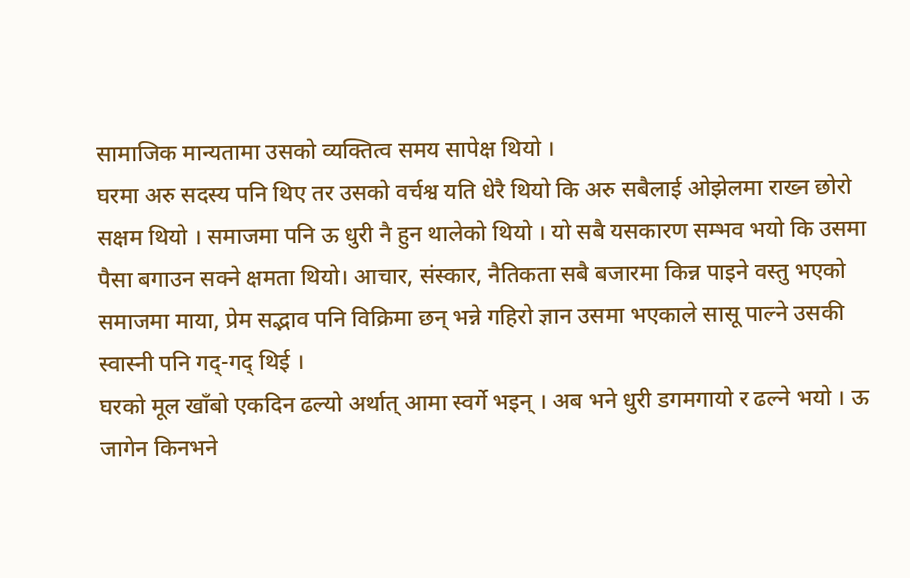सामाजिक मान्यतामा उसको व्यक्तित्व समय सापेक्ष थियो ।
घरमा अरु सदस्य पनि थिए तर उसको वर्चश्व यति धेरै थियो कि अरु सबैलाई ओझेलमा राख्न छोरो सक्षम थियो । समाजमा पनि ऊ धुरी नै हुन थालेको थियो । यो सबै यसकारण सम्भव भयो कि उसमा पैसा बगाउन सक्ने क्षमता थियो। आचार, संस्कार, नैतिकता सबै बजारमा किन्न पाइने वस्तु भएको समाजमा माया, प्रेम सद्भाव पनि विक्रिमा छन् भन्ने गहिरो ज्ञान उसमा भएकाले सासू पाल्ने उसकी स्वास्नी पनि गद्-गद् थिई ।
घरको मूल खाँबो एकदिन ढल्यो अर्थात् आमा स्वर्गे भइन् । अब भने धुरी डगमगायो र ढल्ने भयो । ऊ जागेन किनभने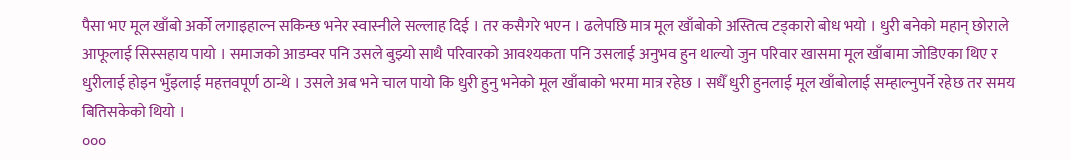पैसा भए मूल खाँबो अर्को लगाइहाल्न सकिन्छ भनेर स्वास्नीले सल्लाह दिई । तर कसैगरे भएन । ढलेपछि मात्र मूल खाँबोको अस्तित्व टड्कारो बोध भयो । धुरी बनेको महान् छोराले आफूलाई सिस्सहाय पायो । समाजको आडम्वर पनि उसले बुझ्यो साथै परिवारको आवश्यकता पनि उसलाई अनुभव हुन थाल्यो जुन परिवार खासमा मूल खाँबामा जोडिएका थिए र धुरीलाई होइन भुँइलाई महत्तवपूर्ण ठान्थे । उसले अब भने चाल पायो कि धुरी हुनु भनेको मूल खाँबाको भरमा मात्र रहेछ । सधैँ धुरी हुनलाई मूल खाँबोलाई सम्हाल्नुपर्ने रहेछ तर समय बितिसकेको थियो ।
०००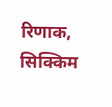रिणाक, सिक्किम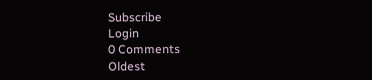Subscribe
Login
0 Comments
Oldest